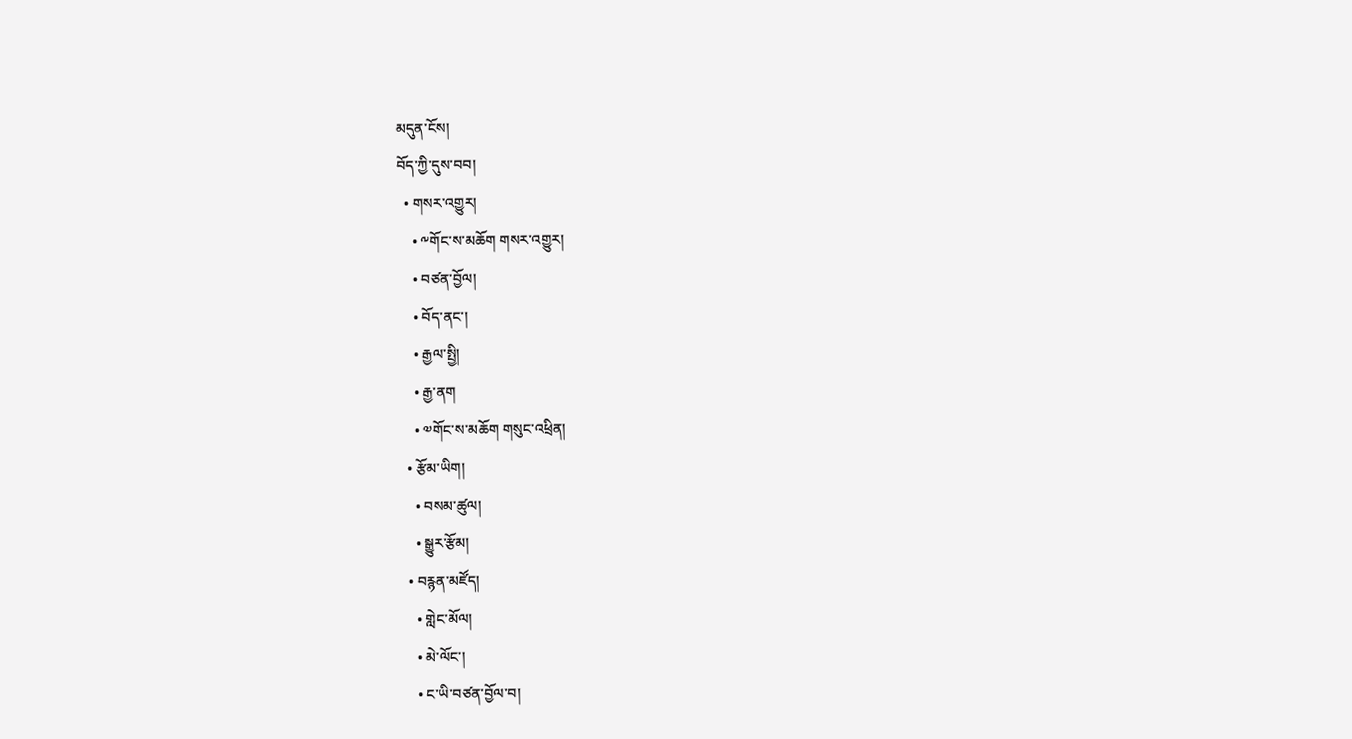མདུན་ངོས།
བོད་ཀྱི་དུས་བབ།
  • གསར་འགྱུར།
    • ༸གོང་ས་མཆོག གསར་འགྱུར།
    • བཙན་བྱོལ།
    • བོད་ནང་།
    • རྒྱལ་སྤྱི།
    • རྒྱ་ནག
    • ༧གོང་ས་མཆོག གསུང་འཕྲིན།
  • རྩོམ་ཡིག།
    • བསམ་ཚུལ།
    • སྒྱུར་རྩོམ།
  • བརྙན་མཛོད།
    • གླེང་མོལ།
    • མེ་ལོང་།
    • ང་ཡི་བཙན་བྱོལ་བ།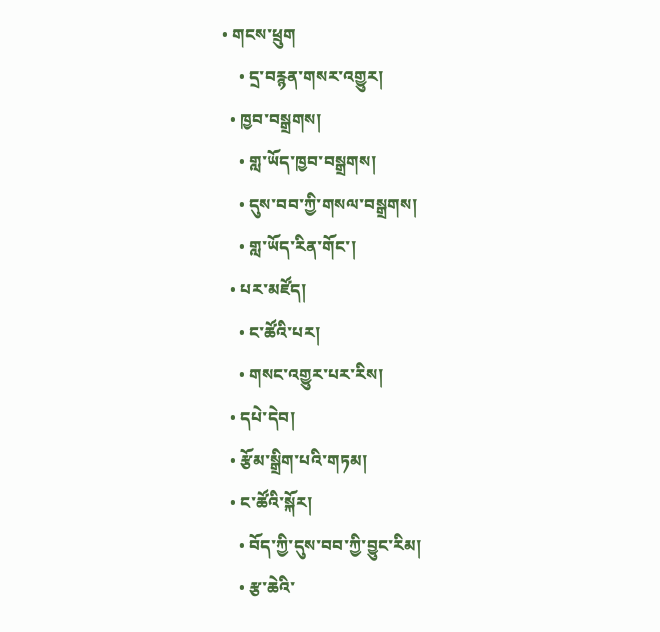• གངས་ཕྲུག
    • དྲ་བརྙན་གསར་འགྱུར།
  • ཁྱབ་བསྒྲགས།
    • གླ་ཡོད་ཁྱབ་བསྒྲགས།
    • དུས་བབ་ཀྱི་གསལ་བསྒྲགས།
    • གླ་ཡོད་རིན་གོང་།
  • པར་མཛོད།
    • ང་ཚོའི་པར།
    • གསང་འགྱུར་པར་རིས།
  • དཔེ་དེབ།
  • རྩོམ་སྒྲིག་པའི་གཏམ།
  • ང་ཚོའི་སྐོར།
    • བོད་ཀྱི་དུས་བབ་ཀྱི་བྱུང་རིམ།
    • རྩ་ཆེའི་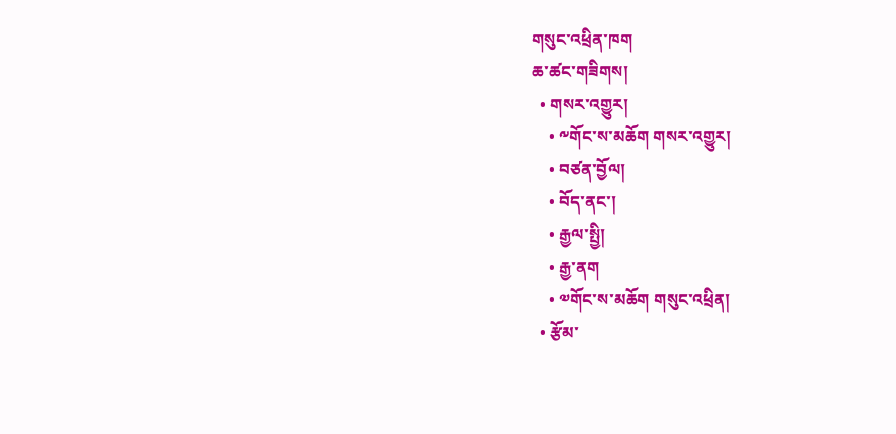གསུང་འཕྲིན་ཁག
ཆ་ཚང་གཟིགས།
  • གསར་འགྱུར།
    • ༸གོང་ས་མཆོག གསར་འགྱུར།
    • བཙན་བྱོལ།
    • བོད་ནང་།
    • རྒྱལ་སྤྱི།
    • རྒྱ་ནག
    • ༧གོང་ས་མཆོག གསུང་འཕྲིན།
  • རྩོམ་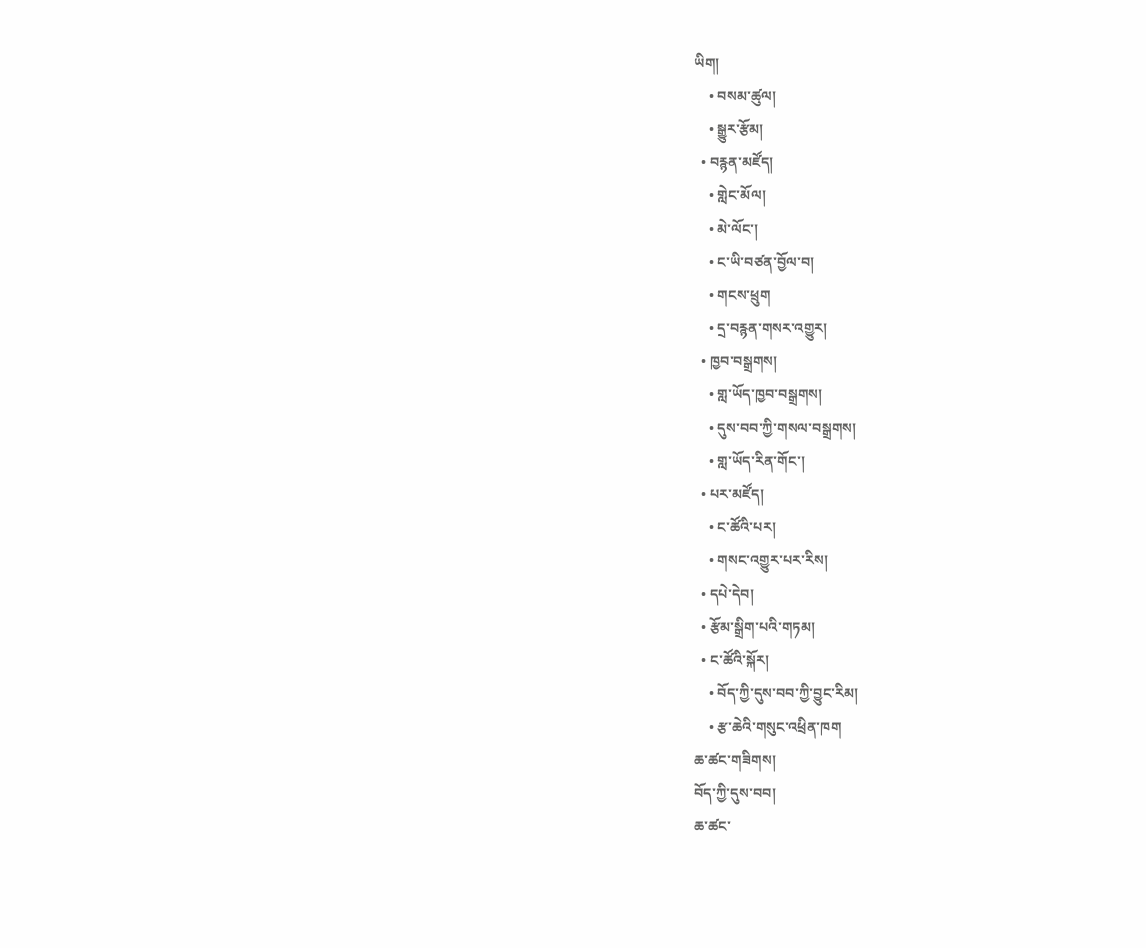ཡིག།
    • བསམ་ཚུལ།
    • སྒྱུར་རྩོམ།
  • བརྙན་མཛོད།
    • གླེང་མོལ།
    • མེ་ལོང་།
    • ང་ཡི་བཙན་བྱོལ་བ།
    • གངས་ཕྲུག
    • དྲ་བརྙན་གསར་འགྱུར།
  • ཁྱབ་བསྒྲགས།
    • གླ་ཡོད་ཁྱབ་བསྒྲགས།
    • དུས་བབ་ཀྱི་གསལ་བསྒྲགས།
    • གླ་ཡོད་རིན་གོང་།
  • པར་མཛོད།
    • ང་ཚོའི་པར།
    • གསང་འགྱུར་པར་རིས།
  • དཔེ་དེབ།
  • རྩོམ་སྒྲིག་པའི་གཏམ།
  • ང་ཚོའི་སྐོར།
    • བོད་ཀྱི་དུས་བབ་ཀྱི་བྱུང་རིམ།
    • རྩ་ཆེའི་གསུང་འཕྲིན་ཁག
ཆ་ཚང་གཟིགས།
བོད་ཀྱི་དུས་བབ།
ཆ་ཚང་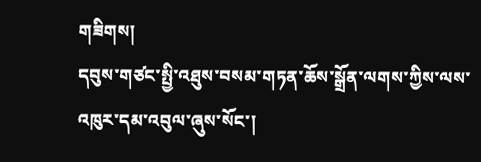གཟིགས།
དབུས་གཙང་སྤྱི་འཐུས་བསམ་གཏན་ཆོས་སྒྲོན་ལགས་ཀྱིས་ལས་འཁུར་དམ་འབུལ་ཞུས་སོང་།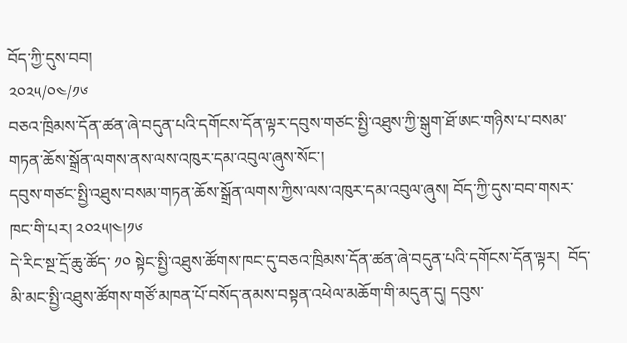བོད་ཀྱི་དུས་བབ།
༢༠༢༥/༠༤/༡༦
བཅའ་ཁྲིམས་དོན་ཚན་ཞེ་བདུན་པའི་དགོངས་དོན་ལྟར་དབུས་གཙང་སྤྱི་འཐུས་ཀྱི་སྒུག་ཐོ་ཨང་གཉིས་པ་བསམ་གཏན་ཆོས་སྒྲོན་ལགས་ནས་ལས་འཁུར་དམ་འབུལ་ཞུས་སོང་།
དབུས་གཙང་སྤྱི་འཐུས་བསམ་གཏན་ཆོས་སྒྲོན་ལགས་ཀྱིས་ལས་འཁུར་དམ་འབུལ་ཞུས། བོད་ཀྱི་དུས་བབ་གསར་ཁང་གི་པར། ༢༠༢༥།༤།༡༦
དེ་རིང་སྔ་དྲོ་ཆུ་ཚོད་ ༡༠ སྟེང་སྤྱི་འཐུས་ཚོགས་ཁང་དུ་བཅའ་ཁྲིམས་དོན་ཚན་ཞེ་བདུན་པའི་དགོངས་དོན་ལྟར།  བོད་མི་མང་སྤྱི་འཐུས་ཚོགས་གཙོ་མཁན་པོ་བསོད་ནམས་བསྟན་འཕེལ་མཆོག་གི་མདུན་དུ། དབུས་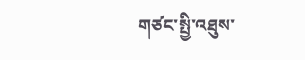གཙང་སྤྱི་འཐུས་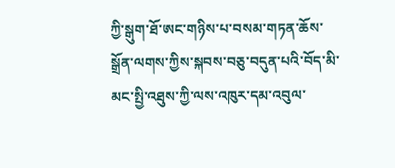ཀྱི་སྒུག་ཐོ་ཨང་གཉིས་པ་བསམ་གཏན་ཆོས་སྒྲོན་ལགས་ཀྱིས་སྐབས་བཅུ་བདུན་པའི་བོད་མི་མང་སྤྱི་འཐུས་ཀྱི་ལས་འཁུར་དམ་འབུལ་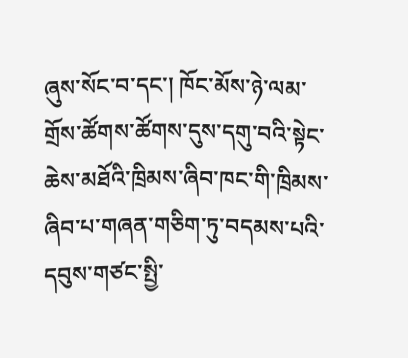ཞུས་སོང་བ་དང་། ཁོང་མོས་ཉེ་ལམ་གྲོས་ཚོགས་ཚོགས་དུས་དགུ་བའི་སྟེང་ཆེས་མཐོའི་ཁྲིམས་ཞིབ་ཁང་གི་ཁྲིམས་ཞིབ་པ་གཞན་གཅིག་ཏུ་བདམས་པའི་དབུས་གཙང་སྤྱི་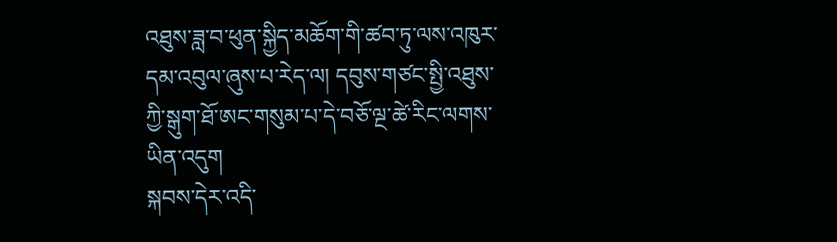འཐུས་ཟླ་བ་ཕུན་སྐྱིད་མཆོག་གི་ཚབ་ཏུ་ལས་འཁུར་དམ་འབུལ་ཞུས་པ་རེད་ལ། དབུས་གཙང་སྤྱི་འཐུས་ཀྱི་སྒུག་ཐོ་ཨང་གསུམ་པ་དེ་བཅོ་ལྔ་ཚེ་རིང་ལགས་ཡིན་འདུག
སྐབས་དེར་འདི་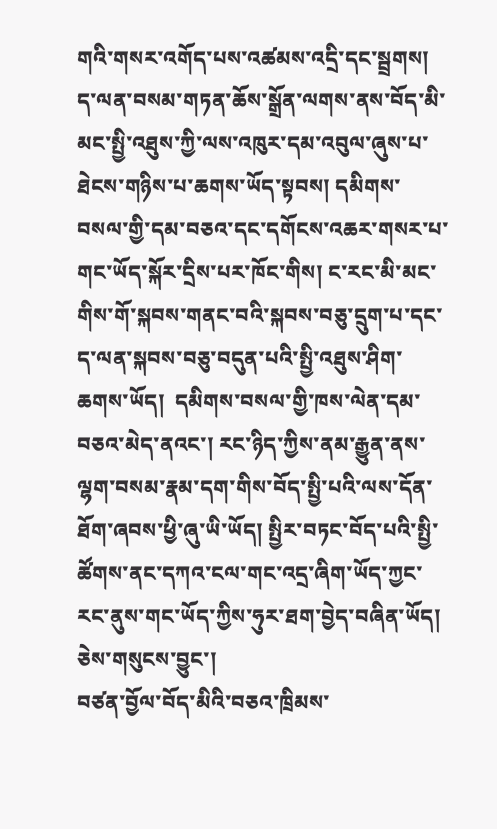གའི་གསར་འགོད་པས་འཚམས་འདྲི་དང་སྦྲགས། ད་ལན་བསམ་གཏན་ཆོས་སྒྲོན་ལགས་ནས་བོད་མི་མང་སྤྱི་འཐུས་ཀྱི་ལས་འཁུར་དམ་འབུལ་ཞུས་པ་ཐེངས་གཉིས་པ་ཆགས་ཡོད་སྟབས། དམིགས་བསལ་གྱི་དམ་བཅའ་དང་དགོངས་འཆར་གསར་པ་གང་ཡོད་སྐོར་དྲིས་པར་ཁོང་གིས། ང་རང་མི་མང་གིས་གོ་སྐབས་གནང་བའི་སྐབས་བཅུ་དྲུག་པ་དང་ད་ལན་སྐབས་བཅུ་བདུན་པའི་སྤྱི་འཐུས་ཤིག་ཆགས་ཡོད།  དམིགས་བསལ་གྱི་ཁས་ལེན་དམ་བཅའ་མེད་ནའང་། རང་ཉིད་ཀྱིས་ནམ་རྒྱུན་ནས་ལྷག་བསམ་རྣམ་དག་གིས་བོད་སྤྱི་པའི་ལས་དོན་ཐོག་ཞབས་ཕྱི་ཞུ་ཡི་ཡོད། སྤྱིར་བཏང་བོད་པའི་སྤྱི་ཚོགས་ནང་དཀའ་ངལ་གང་འདྲ་ཞིག་ཡོད་ཀྱང་རང་ནུས་གང་ཡོད་ཀྱིས་ཧུར་ཐག་བྱེད་བཞིན་ཡོད། ཅེས་གསུངས་བྱུང་།
བཙན་བྱོལ་བོད་མིའི་བཅའ་ཁྲིམས་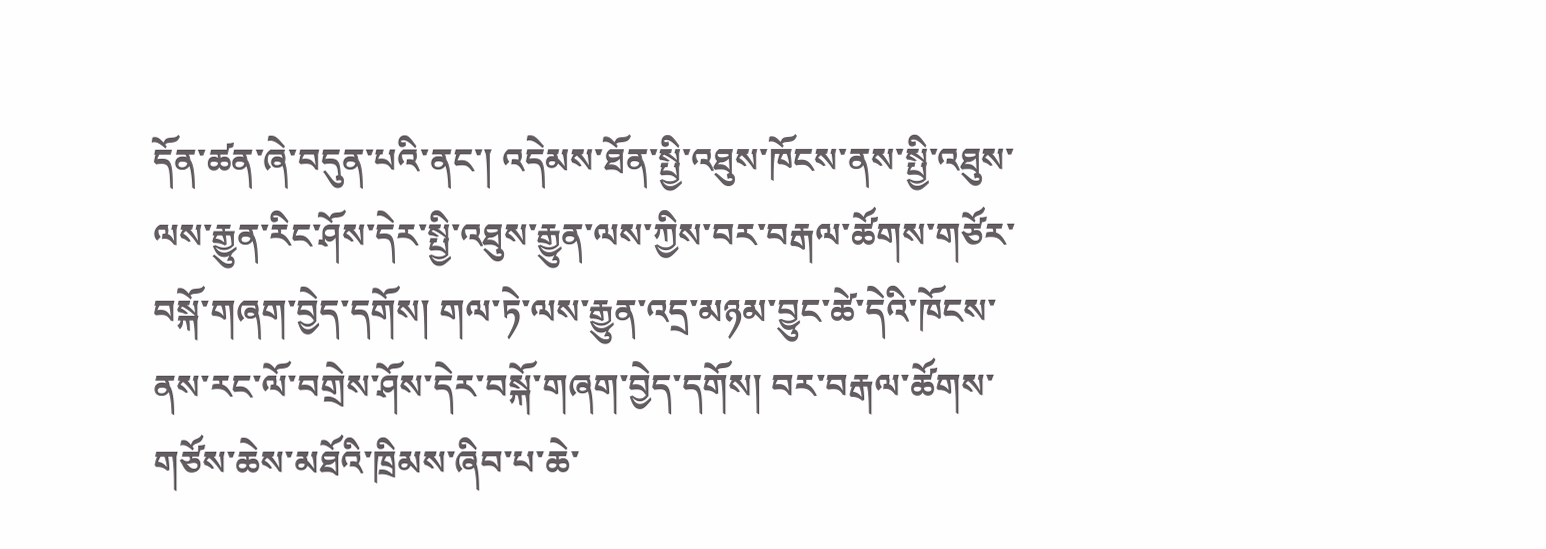དོན་ཚན་ཞེ་བདུན་པའི་ནང་། འདེམས་ཐོན་སྤྱི་འཐུས་ཁོངས་ནས་སྤྱི་འཐུས་ལས་རྒྱུན་རིང་ཤོས་དེར་སྤྱི་འཐུས་རྒྱུན་ལས་ཀྱིས་བར་བརྒལ་ཚོགས་གཙོར་བསྐོ་གཞག་བྱེད་དགོས། གལ་ཏེ་ལས་རྒྱུན་འདྲ་མཉམ་བྱུང་ཚེ་དེའི་ཁོངས་ནས་རང་ལོ་བགྲེས་ཤོས་དེར་བསྐོ་གཞག་བྱེད་དགོས། བར་བརྒལ་ཚོགས་གཙོས་ཆེས་མཐོའི་ཁྲིམས་ཞིབ་པ་ཆེ་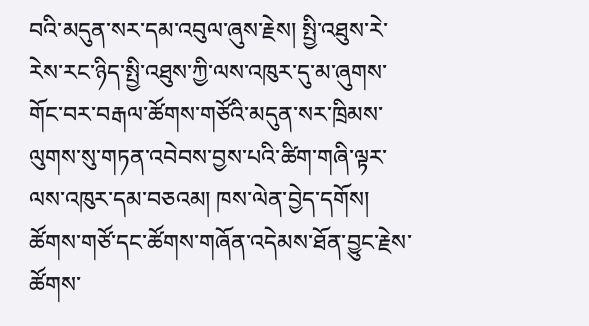བའི་མདུན་སར་དམ་འབུལ་ཞུས་རྗེས། སྤྱི་འཐུས་རེ་རེས་རང་ཉིད་སྤྱི་འཐུས་ཀྱི་ལས་འཁུར་དུ་མ་ཞུགས་གོང་བར་བརྒལ་ཚོགས་གཙོའི་མདུན་སར་ཁྲིམས་ལུགས་སུ་གཏན་འབེབས་བྱས་པའི་ཚིག་གཞི་ལྟར་ལས་འཁུར་དམ་བཅའམ། ཁས་ལེན་བྱེད་དགོས། ཚོགས་གཙོ་དང་ཚོགས་གཞོན་འདེམས་ཐོན་བྱུང་རྗེས་ཚོགས་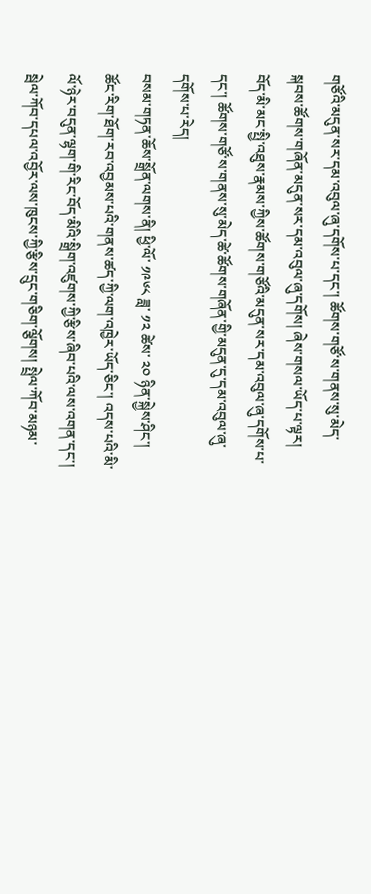གཙོའི་མདུན་སར་དམ་འབུལ་ཞུ་དགོས་པ་དང་། ཚོགས་གཙོ་ས་གནས་སུ་མེད་སྐབས་ཚོགས་གཞོན་མདུན་སར་དམ་འབུལ་ཞུ་དགོས། ཞེས་གསལ་ཡོད་པ་ལྟར། བོད་མི་མང་སྤྱི་འཐུས་རྣམས་ཀྱིས་ཚོགས་གཙོའི་མདུན་སར་དམ་འབུལ་ཞུ་དགོས་པ་དང་། ཚོགས་གཙོ་ས་གནས་སུ་མེད་ཚེ་ཚོགས་གཞོན་གྱི་མདུན་དུ་དམ་འབུལ་ཞུ་དགོས་པ་རེད།
བསམ་གཏན་ཆོས་སྒྲོན་ལགས་ནི། ཕྱི་ལོ་ ༡༩༦༨ ཟླ་ ༡༢ ཚེས་ ༢༠ ཉིན་སྐྱེས་ཤིང་། ཚོང་རིག་ཐོག་རབ་འབྱམས་པའི་གནས་ཚད་ཀྱི་ལག་འཁྱེར་ཡོད་ཅིང་། འདས་པའི་མི་ལོ་ཉེར་བདུན་ལྷག་གི་རིང་བོད་མིའི་སྒྲིག་འཛུགས་ཀྱི་རྩིས་ཞིབ་པའི་ལས་འགན་དང་། སྦེལ་ཀོབ་དཔལ་འབྱོར་ལས་ཁུངས་ཀྱི་རྩིས་དྲུང་གཅིག་ལྕོགས། སྤྲེལ་ཀོབ་མཉམ་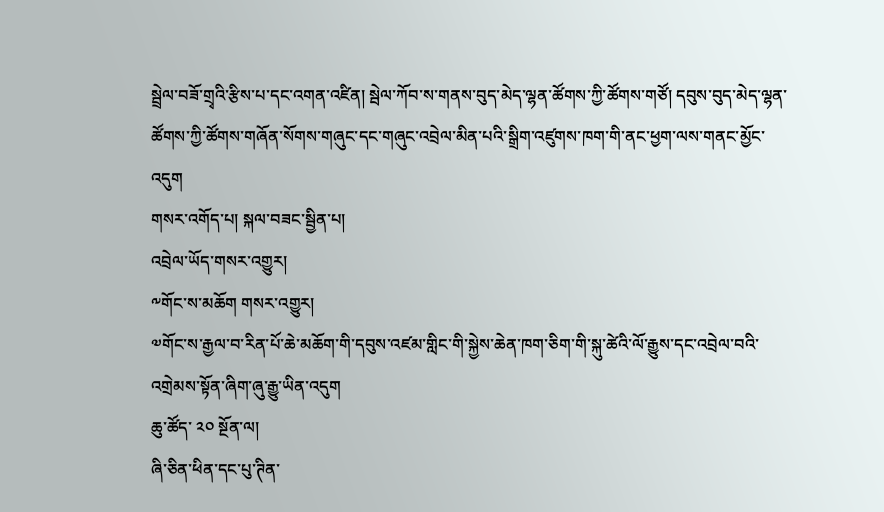སྦྲེལ་བཟོ་གྲྭའི་རྩིས་པ་དང་འགན་འཛིན། སྦེལ་ཀོབ་ས་གནས་བུད་མེད་ལྷན་ཚོགས་ཀྱི་ཚོགས་གཙོ། དབུས་བུད་མེད་ལྷན་ཚོགས་ཀྱི་ཚོགས་གཞོན་སོགས་གཞུང་དང་གཞུང་འབྲེལ་མིན་པའི་སྒྲིག་འཛུགས་ཁག་གི་ནང་ཕྱག་ལས་གནང་མྱོང་འདུག
གསར་འགོད་པ། སྐལ་བཟང་སྦྱིན་པ།
འབྲེལ་ཡོད་གསར་འགྱུར།
༸གོང་ས་མཆོག གསར་འགྱུར།
༧གོང་ས་རྒྱལ་བ་རིན་པོ་ཆེ་མཆོག་གི་དབུས་འཛམ་གླིང་གི་སྐྱེས་ཆེན་ཁག་ཅིག་གི་སྐུ་ཚེའི་ལོ་རྒྱུས་དང་འབྲེལ་བའི་འགྲེམས་སྟོན་ཞིག་ཞུ་རྒྱུ་ཡིན་འདུག
ཆུ་ཚོད་ ༢༠ སྔོན་ལ།
ཞི་ཅིན་ཕིན་དང་པུ་ཊིན་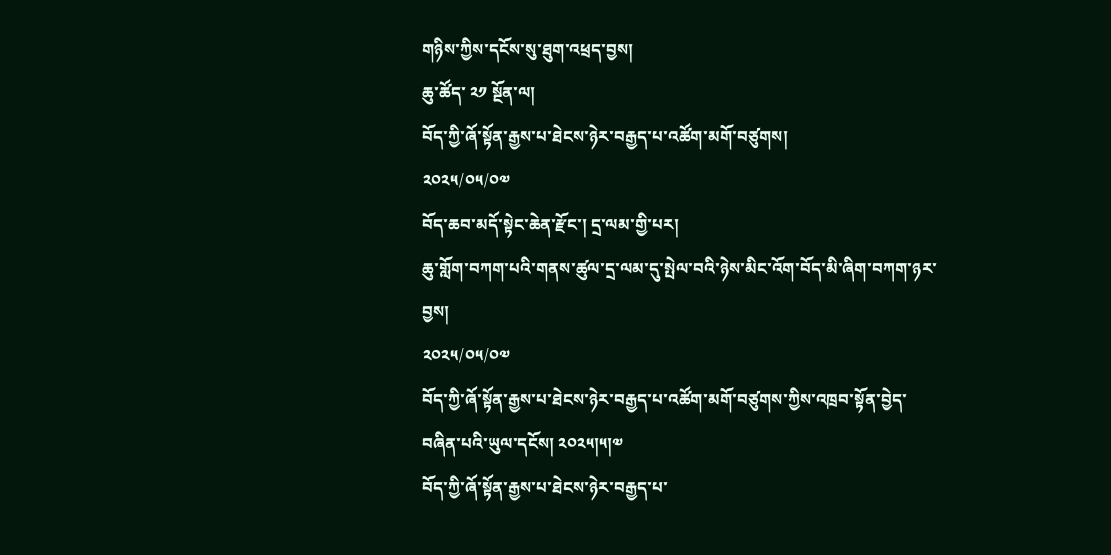གཉིས་ཀྱིས་དངོས་སུ་ཐུག་འཕྲད་བྱས།
ཆུ་ཚོད་ ༢༡ སྔོན་ལ།
བོད་ཀྱི་ཞོ་སྟོན་རྒྱས་པ་ཐེངས་ཉེར་བརྒྱད་པ་འཚོག་མགོ་བཙུགས།
༢༠༢༥/༠༥/༠༧
བོད་ཆབ་མདོ་སྟེང་ཆེན་རྫོང་། དྲ་ལམ་གྱི་པར།
ཆུ་གློག་བཀག་པའི་གནས་ཚུལ་དྲ་ལམ་དུ་སྤེལ་བའི་ཉེས་མིང་འོག་བོད་མི་ཞིག་བཀག་ཉར་བྱས།
༢༠༢༥/༠༥/༠༧
བོད་ཀྱི་ཞོ་སྟོན་རྒྱས་པ་ཐེངས་ཉེར་བརྒྱད་པ་འཚོག་མགོ་བཙུགས་ཀྱིས་འཁྲབ་སྟོན་བྱེད་བཞིན་པའི་ཡུལ་དངོས། ༢༠༢༥།༥།༧
བོད་ཀྱི་ཞོ་སྟོན་རྒྱས་པ་ཐེངས་ཉེར་བརྒྱད་པ་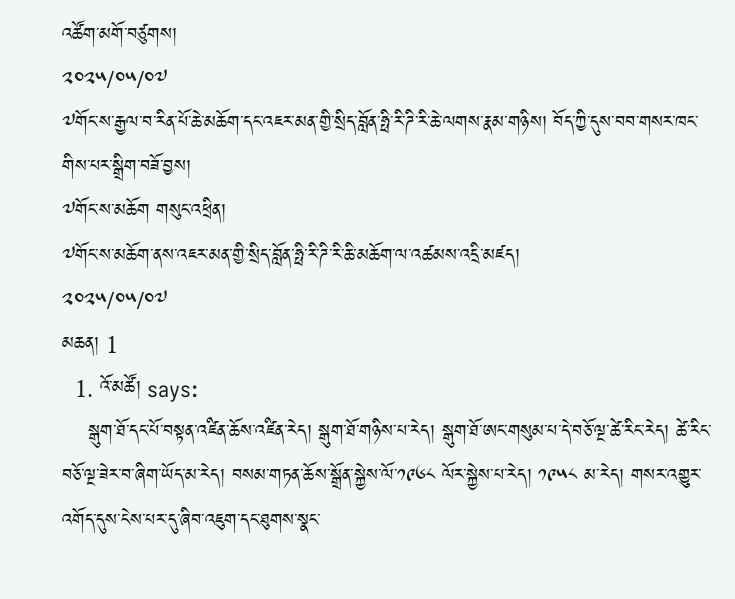འཚོག་མགོ་བཙུགས།
༢༠༢༥/༠༥/༠༧
༧གོང་ས་རྒྱལ་བ་རིན་པོ་ཆེ་མཆོག་དང་འཇར་མན་གྱི་སྲིད་བློན་ཧྥི་རི་ཌི་རི་ཆེ་ལགས་རྣམ་གཉིས། བོད་ཀྱི་དུས་བབ་གསར་ཁང་གིས་པར་སྒྲིག་བཟོ་བྱས།
༧གོང་ས་མཆོག གསུང་འཕྲིན།
༧གོང་ས་མཆོག་ནས་འཇར་མན་གྱི་སྲིད་བློན་ཧྥི་རི་ཌི་རི་ཆི་མཆོག་ལ་འཚམས་འདྲི་མཛད།
༢༠༢༥/༠༥/༠༧
མཆན། 1
  1. འོ་མཚོ། says:
    སྒུག་ཐོ་དང་པོ་བསྟན་འཛིན་ཆོས་འཛིན་རེད། སྒུག་ཐོ་གཉིས་པ་རེད། སྒུག་ཐོ་ཨང་གསུམ་པ་དེ་བཅོ་ལྔ་ཚེ་རིང་རེད། ཚེ་རིང་བཅོ་ལྔ་ཟེར་བ་ཞིག་ཡོད་མ་རེད། བསམ་གཏན་ཆོས་སྒྲོན་སྐྱེས་ལོ་༡༩༦༨ ལོར་སྐྱེས་པ་རེད། ༡༩༥༨ མ་རེད། གསར་འགྱུར་འགོད་དུས་ངེས་པར་དུ་ཞིབ་འཇུག་དང་ཐུགས་སྣང་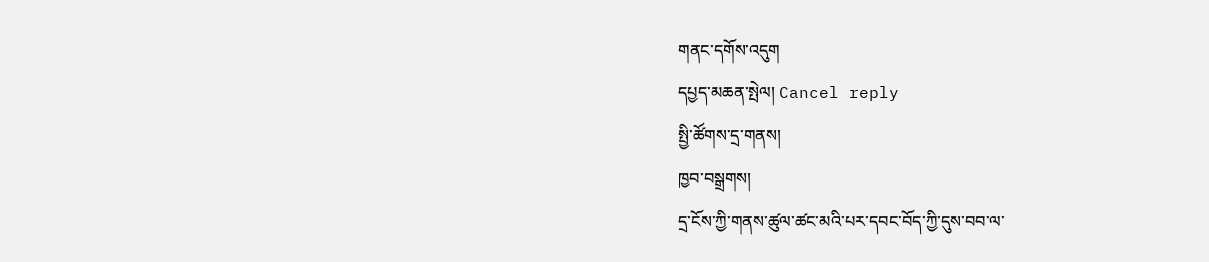གནང་དགོས་འདུག
དཔྱད་མཆན་སྤེལ། Cancel reply
སྤྱི་ཚོགས་དྲ་གནས།
ཁྱབ་བསྒྲགས།
དྲ་ངོས་ཀྱི་གནས་ཚུལ་ཚང་མའི་པར་དབང་བོད་ཀྱི་དུས་བབ་ལ་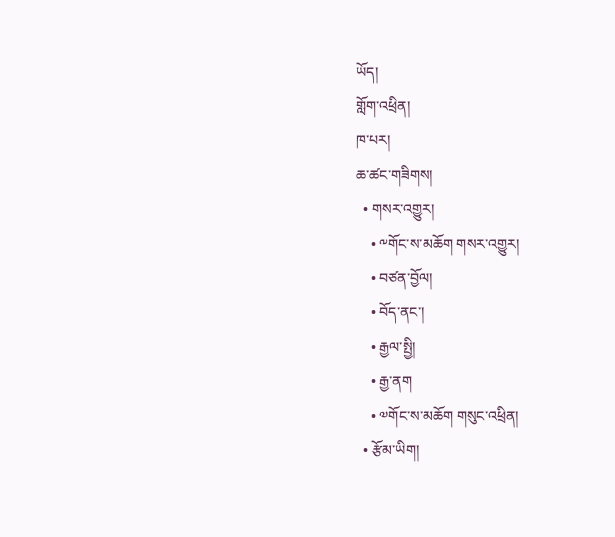ཡོད།
གློག་འཕྲིན།
ཁ་པར།
ཆ་ཚང་གཟིགས།
  • གསར་འགྱུར།
    • ༸གོང་ས་མཆོག གསར་འགྱུར།
    • བཙན་བྱོལ།
    • བོད་ནང་།
    • རྒྱལ་སྤྱི།
    • རྒྱ་ནག
    • ༧གོང་ས་མཆོག གསུང་འཕྲིན།
  • རྩོམ་ཡིག།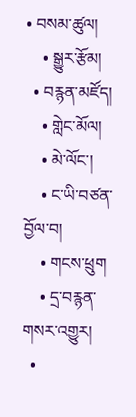• བསམ་ཚུལ།
    • སྒྱུར་རྩོམ།
  • བརྙན་མཛོད།
    • གླེང་མོལ།
    • མེ་ལོང་།
    • ང་ཡི་བཙན་བྱོལ་བ།
    • གངས་ཕྲུག
    • དྲ་བརྙན་གསར་འགྱུར།
  •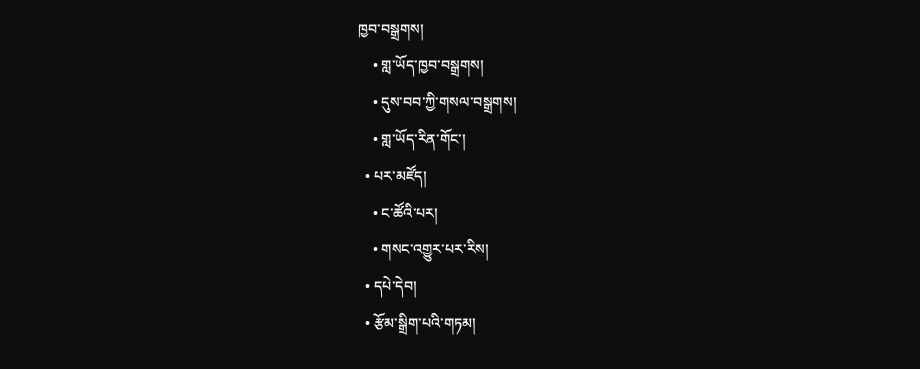ཁྱབ་བསྒྲགས།
    • གླ་ཡོད་ཁྱབ་བསྒྲགས།
    • དུས་བབ་ཀྱི་གསལ་བསྒྲགས།
    • གླ་ཡོད་རིན་གོང་།
  • པར་མཛོད།
    • ང་ཚོའི་པར།
    • གསང་འགྱུར་པར་རིས།
  • དཔེ་དེབ།
  • རྩོམ་སྒྲིག་པའི་གཏམ།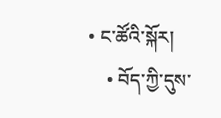• ང་ཚོའི་སྐོར།
    • བོད་ཀྱི་དུས་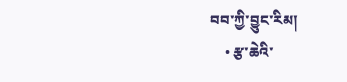བབ་ཀྱི་བྱུང་རིམ།
    • རྩ་ཆེའི་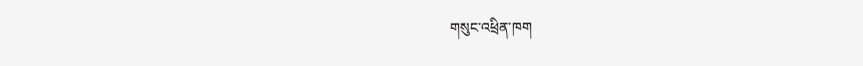གསུང་འཕྲིན་ཁག